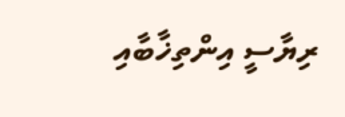ރިޔާސީ އިންތިޚާބާއި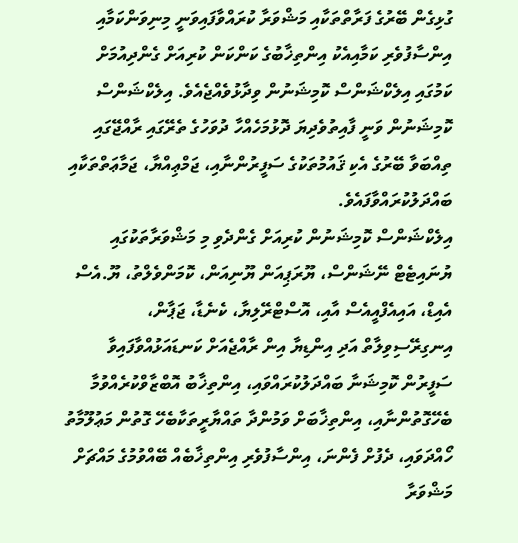ގުޅިގެން ބޭރުގެ ފަރާތްތަކާއި މަޝްވަރާ ކުރައްވާފައިވަނީ މިނިވަންކަމާއި އިންސާފުވެރި ކަމާއިއެކު އިންތިޚާބުގެ ކަންކަން ކުރިއަށް ގެންދިއުމަށް ކަމުގައި އިލެކްޝަންސް ކޮމިޝަނުން ވިދާޅުވެއްޖެއެވެ. އިލެކްޝަންސް ކޮމިޝަނުން ވަނީ ފާއިތުވެދިޔަ ދޮޅުމަހެއްހާ ދުވަހުގެ ތެރޭގައި ރާއްޖޭގައި ތިއްބަވާ ބޭރުގެ އެކި ޤައުމުތަކުގެ ސަފީރުންނާއި، ޖަމްޢިއްޔާ، ޖަމާޢަތްތަކާއި ބައްދަލުކުރައްވާފައެވެ.
އިލެކްޝަންސް ކޮމިޝަނުން ކުރިއަށް ގެންދެވި މި މަޝްވަރާތަކުގައި ޔުނައިޓެޓް ނޭޝަންސް، ޔޫރަޕިއަން ޔޫނިއަން، ކޮމަންވެލްތު، ޔޫ.އެސް އެއިޑް، އައިއެފްއީއެސް އާއި، އޮސްޓްރޭލިޔާ، ކެނެޑާ، ޖަޕާން، އިނގިރޭސިވިލާތް އަދި އިންޑިޔާ އިން ރާއްޖެއަށް ކަނޑައަޅުއްވާފައިވާ ސަފީރުން ކޮމިޝަނާ ބައްދަލުކުރައްވައި، އިންތިޚާބު އޮބްޒާވްކުރެއްވުމާ ބެހޭގޮތުންނާއި، އިންތިޚާބަށް ވަމުންދާ ތައްޔާރީތަކާބެހޭ ގޮތުން މަޢުލޫމާތު ހޯއްދަވައި، ދެފުށް ފެންނަ، އިންސާފުވެރި އިންތިޚާބެއް ބޭއްވުމުގެ މައްޗަށް މަޝްވަރާ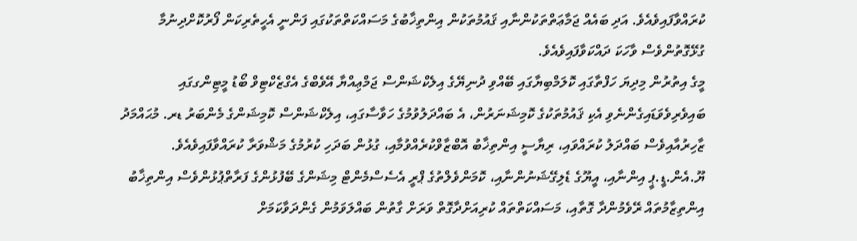ކުރައްވާފައިވެއެވެ. އަދި ބައެއް ޖަމާޢަތްތަކުންނާއި ޤައުމުތަކުން އިންތިޚާބުގެ މަސައްކަތްތަކުގައި ފަންނީ އެހީތެރިކަން ފޯރުކޮށްދިނުމާ ގުޅޭގޮތުންވެސް ވާހަކަ ދައްކަވާފައިވެއެވެ.
މީގެ އިތުރުން މިދިޔަ ހަފްތާގައި ކޮލަމްބިޔާގައި ބޭއްވި ދުނިޔޭގެ އިލެކްޝަންސް ޖަމްޢިއްޔާ އޭވެބްގެ އެގްޒެކްޓިވް ބޯޑު މީޓިންގގައި ބައިވެރިވެވަޑައިގެންނެވި އެކި ޤައުމުތަކުގެ ކޮމިޝަނަރުން، އެ ބައްދަލުވުމުގެ ހަވާސާގައި، އިލެކްޝަންސް ކޮމިޝަންގެ މެންބަރު ޑރ. މުޙައްމަދު ޒާހިރުއާއިވެސް ބައްދަލު ކުރައްވައި، ރިޔާސީ އިންތިޚާބު އޮބްޒާވްކުރެއްވުމާއި، ގުޅުން ބަދަހި ކުރުމުގެ މަޝްވަރާ ކުރައްވާފައިވެއެވެ.
ޔޫ.އެން.ޑީ.ޕީ އިންނާއި، އީޔޫގެ ޑެލިގޭޝަނުންނާއި، ކޮމަންވެލްތުގެ ޕްރީ އެސެސްމެންޓް މިޝަންގެ ބޭފުޅުންގެ ފަރާތްޕުޅުންވެސް އިންތިޚާބު އިންތިޒާމުތައް ރޭވެމުންދާ ގޮތާއި، މަސައްކަތްތައް ކުރިއަށްދާގޮތް ވަރަށް ގާތުން ބައްލަވަމުން ގެންދަވާކަމަށް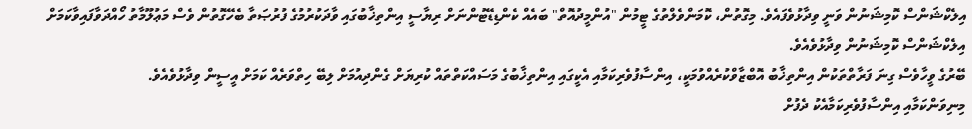އިލެކްޝަންސް ކޮމިޝަނުން ވަނީ ވިދާޅުވެފައެވެ. މިގޮތުން، ކޮމަންވެލްތުގެ ޓީމުން "އުންމީދުއޮތް" ބައެއް ކެންޑިޑޭޓުންނަށް ރިޔާސީ އިންތިޚާބުގައި ވާދަކުރުމުގެ ފުރުޞަތާ ބެހޭގޮތުން ވެސް މަޢުލޫމާތު ހޯއްދަވާފައިވާކަމަށް އިލެކްޝަންސް ކޮމިޝަނުން ވިދާޅުވެއެވެ.
ބޭރުގެ ވީހާވެސް ގިނަ ފަރާތްތަކުން އިންތިޚާބު އޮބްޒާވްކުރެއްވުމަކީ، އިންސާފުވެރިކަމާއި އެކީގައި އިންތިޚާބުގެ މަސައްކަތްތައް ކުރިޔަށް ގެންދިއުމަށް ލިބޭ ހިތްވަރެއް ކަމަށް އީސީން ވިދާޅުވެއެވެ.
މިނިވަންކަމާއި އިންސާފުވެރިކަމާއެކު ދެފުށް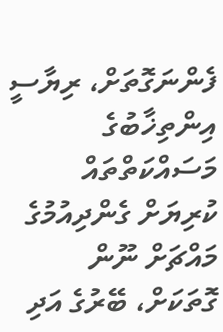ފެންނަގޮތަށް، ރިޔާސީ އިންތިޚާބުގެ މަސައްކަތްތައް ކުރިޔަށް ގެންދިއުމުގެ މައްޗަށް ނޫން ގޮތަކަށް، ބޭރުގެ އަދި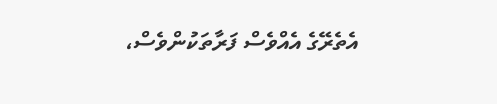އެތެރޭގެ އެއްވެސް ފަރާތަކުންވެސް،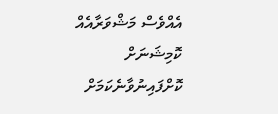އެއްވެސް މަޝްވަރާއެއް ކޮމިޝަނަށް ކޮށްފައިނުވާނެކަމަށް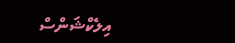އިލެކްޝަންސް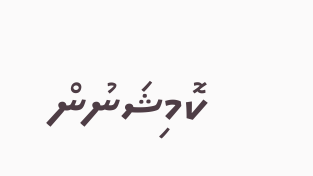ކޮމިޝަނުން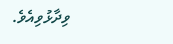ވިދާޅުވިއެވެ.